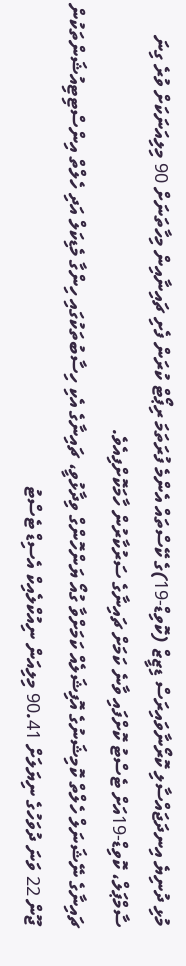މުޅި ދުނިޔެ އިނދަޖައްސާލި ކޮރޯނާވައިރަސް ޑިޒީޒް (ކޮވިޑް-19)ގެ ކޭސްތައް އެންމެ ފުރަތަމަ ރިޕޯޓް ކުރަން ފެށި ޗައިނާއިން މިހާތަނަށް 90 މިލިއަނަކަށް ވުރެ ގިނަ ސާމްޕަލް، ކޮވިޑް-19އަށް ޓެސްޓު ކޮށްފައި ވާނެ ކަމަށް ޗައިނާގެ ސަރުކާރުން ހާމަކޮށްފިއެވެ.
ޗައިނާގެ ނޭޝަނަލް ހެލްތް ކޮމިޝަނުގެ އޮފިޝަލެއް ކަމަށްވާ ގުއޯ ޔަންހޮންގް ވިދާޅުވީ، ޗައިނާގެ އެކި ހިސާބުތަކުގައި ހިންގާ މެޑިކަލް އަދި ހެލްތް އިންސްޓިޓިއުޝަންތަކުން ޖޫން 22 ވަނަ ދުވަހުގެ ނިޔަލަށް 90.41 މިލިއަން ނިއުކްލެއިކް އެސިޑް ޓެސްޓު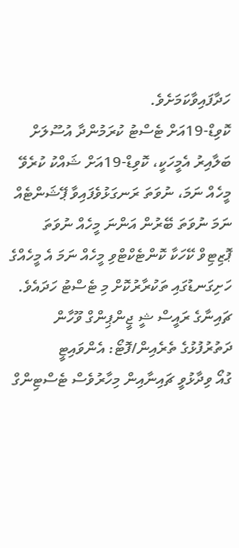ހަދާފައިވާކަމަށެވެ.
ކޮވިޑް-19އަށް ޓެސްޓު ކުރަމުންދާ އުސޫލަށް ބަލާއިރު އެމީހަކީ، ކޮވިޑް-19އަށް ޝައްކު ކުރެވޭ މީހެއް ނަމަ، ނުވަތަ ރަނގަޅުވެފައިވާ ޕޭޝަންޓެއް ނަމަ ނުވަތަ ބޭރުން އަންނަ މީހެއް ނުވަތަ ޕޮޒިޓިވް ކޭހަކާ ކޮންޓެކްޓްވި މީހެއް ނަމަ އެ މީހެއްގެ ހަށިގަނޑުގައި ތަކުރާރުކޮށް މި ޓެސްޓު ހަދައެވެ.
ޗައިނާގެ ރައީސް ޝީ ޖީންޕިންގް ވޫހާން ދަތުރުފުޅުގެ ތެރެއިން/ފޮޓޯ: އެންވައިޓީ
ގުއޯ ވިދާޅުވީ ޗައިނާއިން މިހާރުވެސް ޓެސްޓިންގް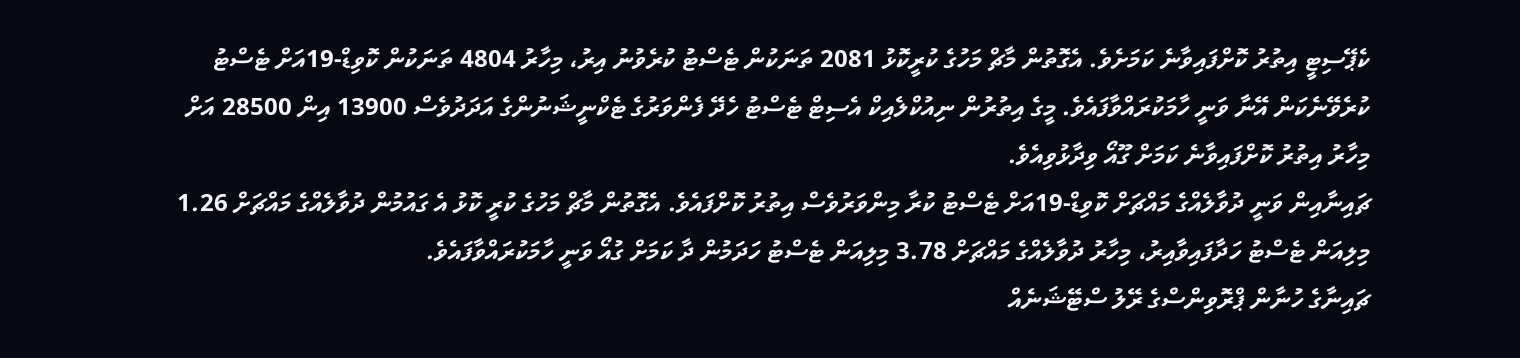ކެޕޭސިޓީ އިތުރު ކޮށްފައިވާނެ ކަމަށެވެ. އެގޮތުން މާޗް މަހުގެ ކުރީކޮޅު 2081 ތަނަކުން ޓެސްޓު ކުރެވުނު އިރު، މިހާރު 4804 ތަނަކުން ކޮވިޑް-19އަށް ޓެސްޓު ކުރެވޭނެކަން އޭނާ ވަނީ ހާމަކުރައްވާފައެވެ. މީގެ އިތުރުން ނިއުކްލެއިކް އެސިޓް ޓެސްޓު ހެދޭ ފެންވަރުގެ ޓެކްނީޝަނުންގެ އަދަދުވެސް 13900 އިން 28500 އަށް މިހާރު އިތުރު ކޮށްފައިވާނެ ކަމަށް ގޫއޯ ވިދާޅުވިއެވެ.
ޗައިނާއިން ވަނީ ދުވާލެއްގެ މައްޗަށް ކޮވިޑް-19އަށް ޓެސްޓު ކުރާ މިންވަރުވެސް އިތުރު ކޮށްފައެވެ. އެގޮތުން މާޗް މަހުގެ ކުރީ ކޮޅު އެ ގައުމުން ދުވާލެއްގެ މައްޗަށް 1.26 މިލިއަން ޓެސްޓު ހަދާފައިވާއިރު، މިހާރު ދުވާލެއްގެ މައްޗަށް 3.78 މިލިއަން ޓެސްޓު ހަދަމުން ދާ ކަމަށް ގުއޯ ވަނީ ހާމަކުރައްވާފައެވެ.
ޗައިނާގެ ހުނާން ޕްރޮވިންސްގެ ރޭލު ސްޓޭޝަނެއް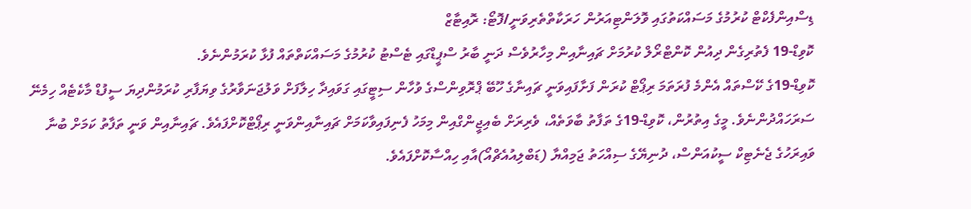ޑިސްއިންފެކްޓް ކުރުމުގެ މަސައްކަތުގައި ވޮލަންޓިއަރުން ހަރަކާތްތެރިވަނީ/ފޮޓޯ: ރޮއިޓާޒް
ކޮވިޑް-19 ފެތުރިގެން ދިއުން ކޮންޓްރޯލް ކުރުމަށް ޗައިނާއިން މިހާރުވެސް ދަނީ ބާރު ސްޕީޑްގައި ޓެސްޓު ކުރުމުގެ މަސައްކަތްތައް ފުޅާ ކުރަމުންނެވެ.
ކޮވިޑް-19ގެ ކޭސްތައް އެންމެ ފުރަތަމަ ރިޕޯޓް ކުރަން ފަށާފައިވަނީ ޗައިނާގެ ހޫބޭ ޕްރޮވިންސްގެ ވުހާން ސިޓީގައި ގަވައިދާ ހިލާފަށް ވަލުޖަނަވާރުގެ ވިޔަފާރި ކުރަމުންދިޔަ ސީފުޑް މާކެޓެއް ހިމެނޭ ސަރަހައްދުންނެވެ. މީގެ އިތުރުން، ކޮވިޑް-19ގެ ތަފާތު ބާވަތެއް، ވެރިރަށް ބެއިޖީންގްއިން މިމަހު ފެނިފައިވާކަމަށް ޗައިނާއިންވަނީ ރިޕޯޓްކޮށްފައެވެ. ޗައިނާއިން ވަނީ ތަފާތު ކަމަށް ބުނާ ވައިރަހުގެ ޖެނެޓިކް ސީކުއަންސް، ދުނިޔޭގެ ސިއްހަތު ޖަމިއްޔާ (ޑަބްލިއުއެޗްއޯ)އާއި ހިއްސާކޮށްފައެވެ.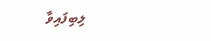ލިބިފައިވާ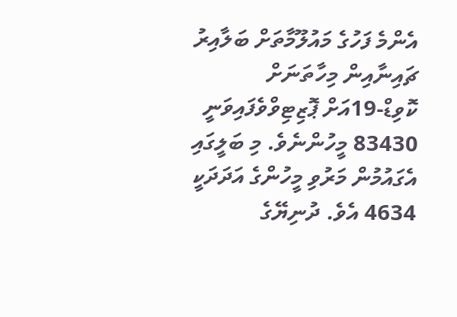އެންމެ ފަހުގެ މައުލޫމާތަށް ބަލާއިރު ޗައިނާއިން މިހާތަނަށް ކޮވިޑް-19އަށް ޕޮޒިޓިވްވެފައިވަނީ 83430 މީހުންނެވެ. މި ބަލީގައި އެގައުމުން މަރުވި މީހުންގެ އަދަދަކީ 4634 އެވެ. ދުނިޔޭގެ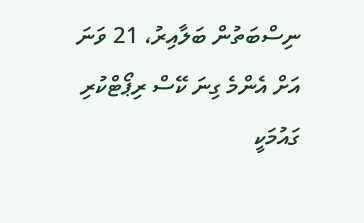ނިސްބަތުން ބަލާއިރު، 21 ވަނަ އަށް އެންމެ ގިނަ ކޭސް ރިޕޯޓްކުރި ގައުމަކީ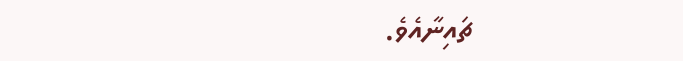ޗައިނާއެވެ.